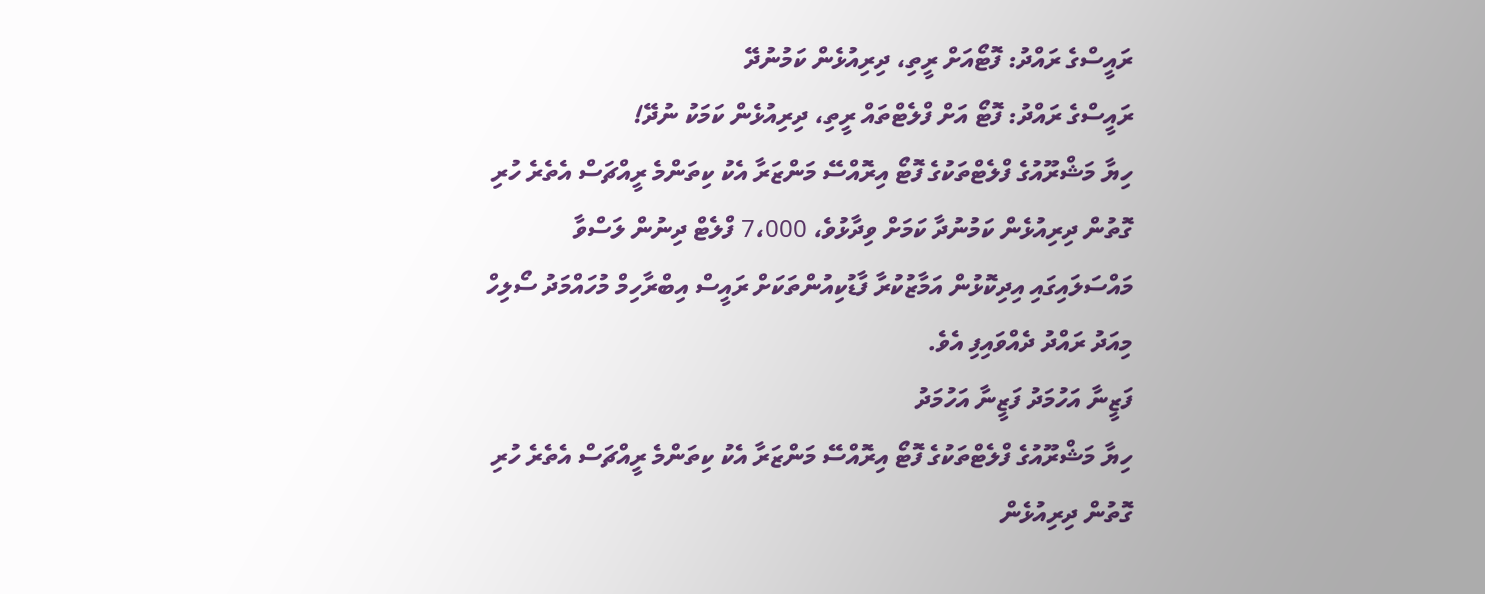ރައީސްގެ ރައްދު: ފޮޓޯއަށް ރީތި، ދިރިއުޅެން ކަމުނުދޭ
ރައީސްގެ ރައްދު: ފޮޓޯ އަށް ފްލެޓްތައް ރީތި، ދިރިއުޅެން ކަމަކު ނުދޭ!
ހިޔާ މަޝްރޫއުގެ ފްލެޓްތަކުގެ ފޮޓޯ އިރޮއްސޭ މަންޒަރާ އެކު ކިތަންމެ ރީއްޗަސް އެތެރެ ހުރި ގޮތުން ދިރިއުޅެން ކަމުނުދާ ކަމަށް ވިދާޅުވެ، 7،000 ފްލެޓް ދިނުން ލަސްވާ މައްސަލައިގައި އިދިކޮޅުން އަމާޒުކުރާ ފާޑުކިއުންތަކަށް ރައީސް އިބްރާހިމް މުހައްމަދު ސޯލިހް މިއަދު ރައްދު ދެއްވައިފި އެވެ.
ފަޒީނާ އަހުމަދު ފަޒީނާ އަހުމަދު
ހިޔާ މަޝްރޫއުގެ ފްލެޓްތަކުގެ ފޮޓޯ އިރޮއްސޭ މަންޒަރާ އެކު ކިތަންމެ ރީއްޗަސް އެތެރެ ހުރި ގޮތުން ދިރިއުޅެން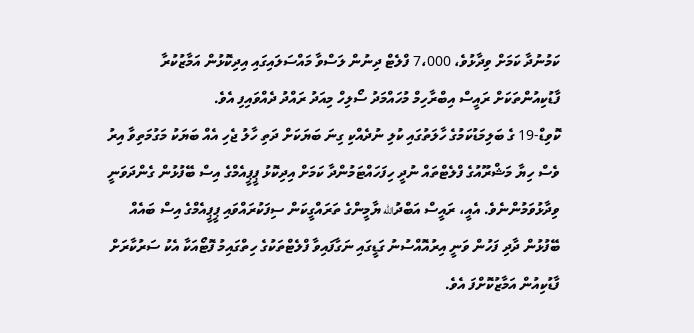ކަމުނުދާ ކަމަށް ވިދާޅުވެ، 7،000 ފްލެޓް ދިނުން ލަސްވާ މައްސަލައިގައި އިދިކޮޅުން އަމާޒުކުރާ ފާޑުކިއުންތަކަށް ރައީސް އިބްރާހިމް މުހައްމަދު ސޯލިހް މިއަދު ރައްދު ދެއްވައިފި އެވެ.
ކޮވިޑް-19 ގެ ބަލިމަޑުކަމުގެ ހާލަތުގައި ކުލި ނުދެއްކި ގިނަ ބަޔަކަށް ދަތި ހާލު ޖެހި އެއް ބަޔަކު މަގުމަތިވާ އިރު ވެސް ހިޔާ މަޝްރޫއުގެ ފްލެޓްތައް ނުދީ ހިފަހައްޓަމުންދާ ކަމަށް އިދިކޮޅު ޕީޕީއެމްގެ އިސް ބޭފުޅުން ގެންދަވަނީ ވިދާޅުވަމުންނެވެ. އެއީ، ރައީސް އަބްދުالله ޔާމީންގެ ތަރައްގީކަން ސިފަކުރައްވައި ޕީޕީއެމްގެ އިސް ބައެއް ބޭފުޅުން ދާދި ފަހުން ވަނީ އިރުއޮއްސުނު ގަޑީގައި ނަގާފައިވާ ފްލެޓްތަކުގެ ހިތްގައިމު ފޮޓޯއަކާ އެކު ސަރުކާރަށް ފާޑުކިއުން އަމާޒުކޮށްފަ އެވެ.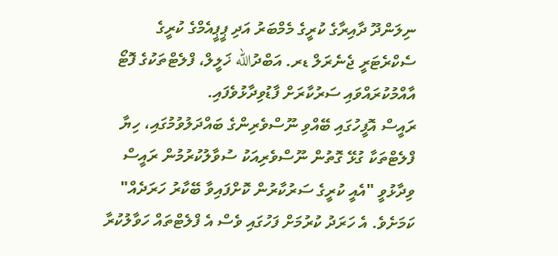ނިލަންދޫ ދާއިރާގެ ކުރީގެ މެމްބަރު އަދި ޕީޕީއެމްގެ ކުރީގެ ސެކްރެޓަރީ ޖެނެރަލް ޑރ. އަބްދުالله ޚަލީލް، ފްލެޓްތަކުގެ ފޮޓޯ އާއްމުކުރައްވައި ސަރުކާރަށް ފާޑުވިދާޅުވެފައި.
ރައީސް އޮފީހުގައި ބޭއްވި ނޫސްވެރިންގެ ބައްދަލުވުމުގައި، ހިޔާ ފްލެޓްތަކާ ގުޅޭ ގޮތުން ނޫސްވެރިއަކު ސުވާލުކުރުމުން ރައީސް ވިދާޅުވީ "އެއީ ކުރީގެ ސަރުކާރުން ކޮށްފައިވާ ބޭކާރު ހަރަދެއް" ކަމަށެވެ. އެ ހަރަދު ކުރުމަށް ފަހުގައި ވެސް އެ ފްލެޓްތައް ހަވާލުކުރާ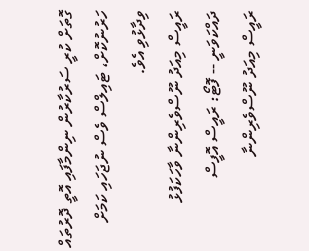ގޮތަށް ކުރީ ސަރުކާރުން ނިންމާފައި އޮތީ ދޮރުތައް ހަރުނުކޮށް، ޓައިލްސް ވެސް ނުޖަހައި ކަމަށް ވިދާޅުވި އެވެ.
ރައީސް މިއަދު ނޫސްވެރިންނާ ވާހަކަފުޅު ދައްކަވަނީ -- ފޮޓޯ: ރައީސް އޮފީސް
ރައީސް މިއަދު ނޫސްވެރިންނާ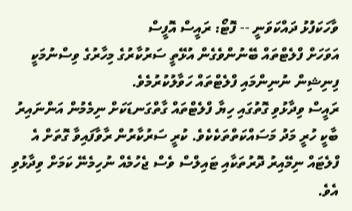ވާހަކަފުޅު ދައްކަވަނީ -- ފޮޓޯ: ރައީސް އޮފީސް
އަވަހަށް ފްލެޓްތައް ބޭނުންވެގެން އުޅޭތީ ސަރުކާރުގެ މިހާރުގެ ވިސްނުމަކީ ފިނިޝިން ނުނިންމައި ފްލެޓްތައް ހަވާލުކުރުމެވެ.
ރައީސް ވިދާޅުވި ގޮތުގައި ހިޔާ ފްލެޓްތައް ގާތްގަނޑަކަށް ނިމެމުން އަންނައިރު ބާކީ ހުރީ މަދު މަސައްކަތްތަކެކެވެ. ކުރީ ސަރުކާރުން ރާވާފައިވާ ގޮތަށް އެ ފްލެޓައް ނިމޭއިރު ދޮރުތަކާއި ޓައިލްސް ވެސް ޖެހުމެއް ނުހިމެނޭ ކަމަށް ވިދާޅުވި އެވެ.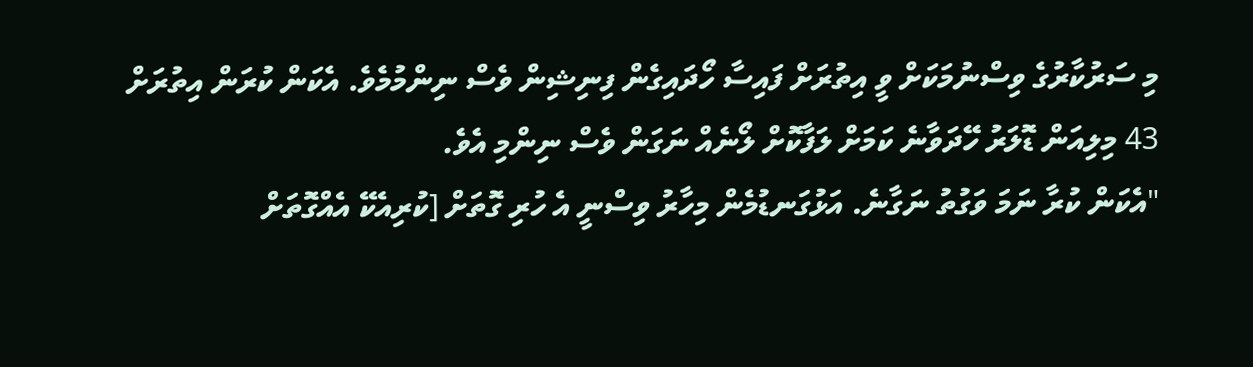މި ސަރުކާރުގެ ވިސްނުމަކަށް ވީ އިތުރަށް ފައިސާ ހޯދައިގެން ފިނިޝިން ވެސް ނިންމުމެވެ. އެކަން ކުރަން އިތުރަށް 43 މިލިއަން ޑޮލަރު ހޭދަވާނެ ކަމަށް ލަފާކޮށް ލޯނެއް ނަގަން ވެސް ނިންމި އެވެ.
"އެކަން ކުރާ ނަމަ ވަގުތު ނަގާނެ. އަޅުގަނޑުމެން މިހާރު ވިސްނީ އެ ހުރި ގޮތަށް [ކުރިއެކޭ އެއްގޮތަށް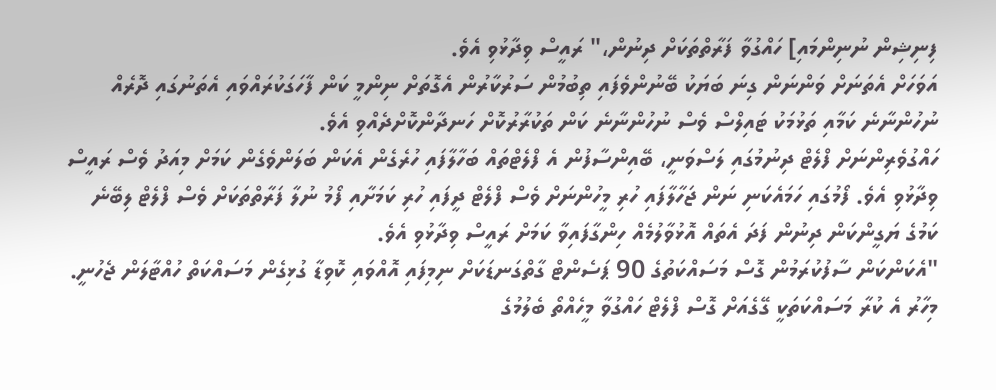ފިނިޝިން ނުނިންމައި] ހައްގުވާ ފަރާތްތަކަށް ދިނުން،" ރައީސް ވިދާޅުވި އެވެ.
އަވަހަށް އެތަނަށް ވަންނަން ގިނަ ބަޔަކު ބޭނުންވެފައި ތިބުމުން ސަރުކާރުން އެގޮތަށް ނިންމީ ކަން ފާހަގަކުރައްވައި އެތަނުގައި ދޮރެއް ނުހުންނާނެ ކަމާއި ތަޅުމަކު ޓައިލްސް ވެސް ނުހުންނާނެ ކަން ތަކުރާރުކޮށް ހަނދާންކޮށްދެއްވި އެވެ.
ހައްގުވެރިންނަށް ފްލެޓް ދިނުމުގައި ލަސްވަނީ، ބޭއިންސާފުން އެ ފްލެޓްތައް ބަހާލާފައި ހުރެގެން އެކަން ބަލަންވެގެން ކަމަށް މިއަދު ވެސް ރައީސް ވިދާޅުވި އެވެ. ފޯމުގައި ހަމައެކަނި ނަން ޖަހާލާފައި ހުރި މީހުންނަށް ވެސް ފްލެޓް ދީފައި ހުރި ކަމަށާއި ފޯމު ނުލާ ފަރާތްތަކަށް ވެސް ފްލެޓް ލިބޭނެ ކަމުގެ ޔަގީންކަން ދިނުން ފަދަ އެތައް އޮޅުވާލުމެއް ހިންގާފައިވާ ކަމަށް ރައީސް ވިދާޅުވި އެވެ.
"އެކަންކަން ސާފުކުރަމުން ގޮސް މަސައްކަތުގެ 90 ޕަސެންޓް ގާތްގަނޑަކަށް ނިމިފައި އޮއްވައި ކޮވިޑާ ގުޅިގެން މަސައްކަތް ހުއްޓާލަން ޖެހުނީ. މިހާރު އެ ކުރާ މަސައްކަތަކީ ގޭގެއަށް ގޮސް ފްލެޓް ހައްގުވާ މީހެއްތޯ ބެލުމުގެ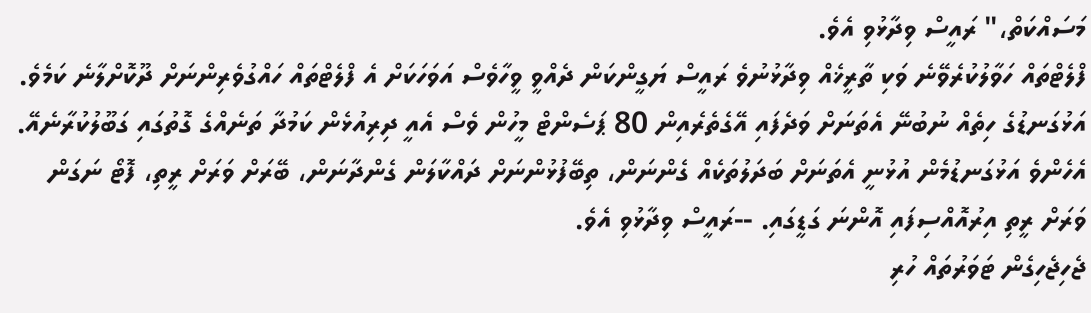މަސައްކަތް،" ރައީސް ވިދާޅުވި އެވެ.
ފްލެޓްތައް ހަވާލުކުރެވޭނެ ވަކި ތާރީޚެއް ވިދާޅުނުވެ ރައީސް ޔަގީންކަން ދެއްވީ ވީހާވެސް އަވަހަކަށް އެ ފްލެޓްތައް ހައްގުވެރިންނަށް ދޫކޮށްލާނެ ކަމެވެ.
އަޅުގަނޑުގެ ހިތެއް ނުބުނޭ އެތަނަށް ވަދެފައި އޭގެތެރެއިން 80 ޕަސެންޓް މީހުން ވެސް އެއީ ދިރިއުޅެން ކަމުދާ ތަނެއްގެ ގޮތުގައި ގަބޫލުކުރާނެއޭ. އެހެންވެ އަޅުގަނޑުމެން އުޅުނީ އެތަނަށް ބަދަލުތަކެއް ގެންނަން، ތިބޭފުޅުންނަށް ދައްކާލަން ގެންދާނަން، ބޭރަށް ވަރަށް ރީތި، ފޮޓޯ ނަގަން ވަރަށް ރީތި އިރުއޮއްސިފައި އޮންނަ ގަޑީގައި. --ރައީސް ވިދާޅުވި އެވެ.
ޖެހިޖެހިގެން ޓަވަރުތައް ހުރި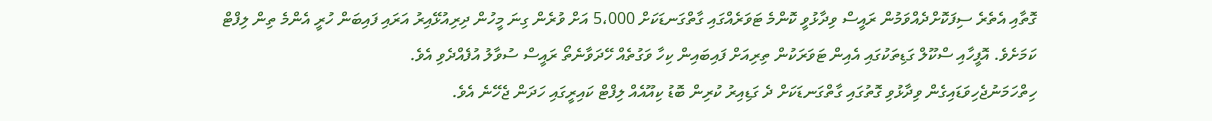ގޮތާއި އެތެރެ ސިފަކޮށްދެއްވަމުން ރައީސް ވިދާޅުވީ ކޮންމެ ޓަވަރެއްގައި ގާތްގަނޑަކަށް 5،000 އަށް ވުރެން ގިނަ މީހުން ދިރިއުޅޭއިރު އަރައި ފައިބަން ހުރީ އެންމެ ތިން ލިފްޓް ކަމަށެވެ. އޮފީހާއި ސްކޫލް ގަޑިތަކުގައި އެއިން ޓަވަރަކުން ތިރިއަށް ފައިބައިން ކިހާ ވަގުތެއް ހޭދަވާނެތޯ ރައީސް ސުވާލު އުފެއްދެވި އެވެ.
ހިތްހަމަނުޖެހިވަޑައިގެން ވިދާޅުވި ގޮތުގައި ގާތްގަނޑަކަށް ދެ ގަޑިއިރު ކުރިން ބޮޑު ކިއޫއެއް ލިފްޓް ކައިރީގައި ހަދަން ޖެހޭނެ އެވެ.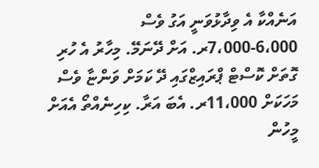އަނެއްކާ އެ ވިދާޅުވަނީ އަގު ވެސް 6،000-7،000ރ. އަށް ދޭނަމޭ. މިހާރު އެ ހުރި ގޮތަށް ކޮސްޓް ޕްރައިޒްގައި ދޭ ކަމަށް ވަންޏާ ވެސް މަހަކަށް 11،000ރ. އެބަ އަރާ. ކިހިނެއްތޯ އެއަށް މީހުން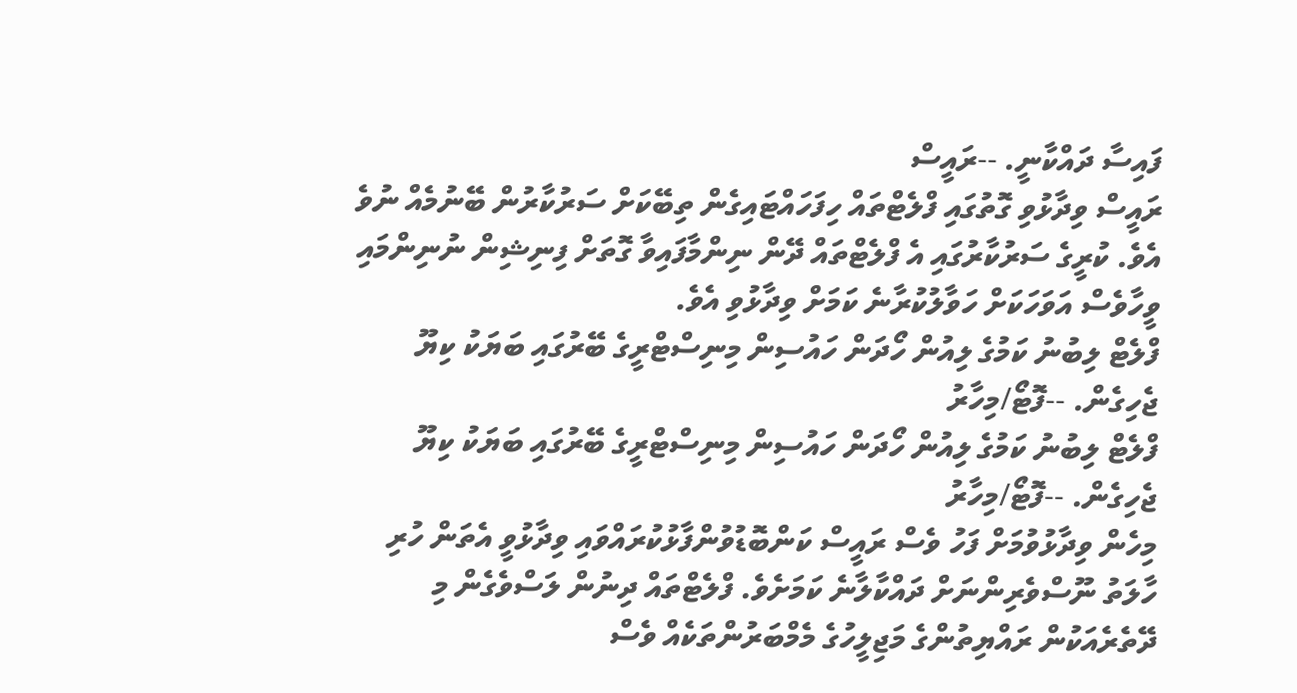ފައިސާ ދައްކާނީ. --ރައީސް
ރައީސް ވިދާޅުވި ގޮތުގައި ފްލެޓްތައް ހިފަހައްޓައިގެން ތިބޭކަށް ސަރުކާރުން ބޭނުމެއް ނުވެ އެވެ. ކުރީގެ ސަރުކާރުގައި އެ ފްލެޓްތައް ދޭން ނިންމާފައިވާ ގޮތަށް ފިނިޝިން ނުނިންމައި ވީހާވެސް އަވަހަކަށް ހަވާލުކުރާނެ ކަމަށް ވިދާޅުވި އެވެ.
ފްލެޓް ލިބުނު ކަމުގެ ލިއުން ހޯދަން ހައުސިން މިނިސްޓްރީގެ ބޭރުގައި ބަޔަކު ކިޔޫ ޖެހިގެން. --ފޮޓޯ/މިހާރު
ފްލެޓް ލިބުނު ކަމުގެ ލިއުން ހޯދަން ހައުސިން މިނިސްޓްރީގެ ބޭރުގައި ބަޔަކު ކިޔޫ ޖެހިގެން. --ފޮޓޯ/މިހާރު
މިހެން ވިދާޅުވުމަށް ފަހު ވެސް ރައީސް ކަންބޮޑުވުންފާޅުކުރައްވައި ވިދާޅުވީ އެތަން ހުރި ހާލަތު ނޫސްވެރިންނަށް ދައްކާލާނެ ކަމަށެވެ. ފްލެޓްތައް ދިނުން ލަސްވެގެން މި ދޭތެރެއަކުން ރައްޔިތުންގެ މަޖިލީހުގެ މެމްބަރުންތަކެއް ވެސް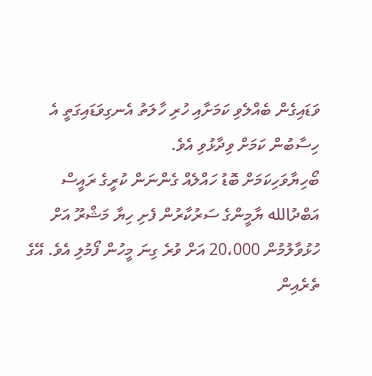ވަޑައިގެން ބެއްލެވި ކަމަށާއި ހުރި ހާލަތު އެނގިވަޑައިގަތީ އެ ހިސާބުން ކަމަށް ވިދާޅުވި އެވެ.
ބޯހިޔާވަހިކަމަށް ބޮޑު ހައްލެއް ގެންނަން ކުރީގެ ރައީސް އަބްދުالله ޔާމީންގެ ސަރުކާރުން ފެށި ހިޔާ މަޝްރޫ އަށް ހުޅުވާލުމުން 20،000 އަށް ވުރެ ގިނަ މީހުން ފޯމުލި އެވެ. އޭގެ ތެރެއިން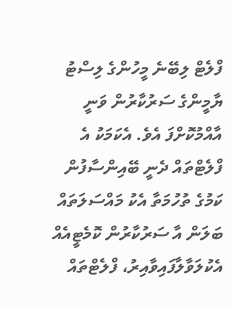ފްލެޓް ލިބޭނެ މީހުންގެ ލިސްޓު ޔާމީންގެ ސަރުކާރުން ވަނީ އާއްމުކޮށްފަ އެވެ. އެކަމަކު އެ ފްލެޓްތައް ދެނީ ބޭއިންސާފުން ކަމުގެ ތުހުމަތާ އެކު މައްސަލަތައް ބަލަން އާ ސަރުކާރުން ކޮމެޓީއެއް އެކުލަވާލާފައިވާއިރު، ފްލެޓްތައް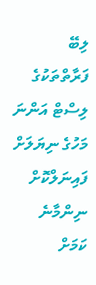ލިބޭ ފަރާތްތަކުގެ ލިސްޓް އަންނަ މަހުގެ ނިޔަލަށް ފައިނަލްކޮށް ނިންމާނެ ކަމަށް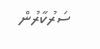ސަރުކާރުން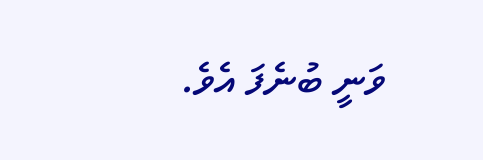ވަނީ ބުނެފަ އެވެ.